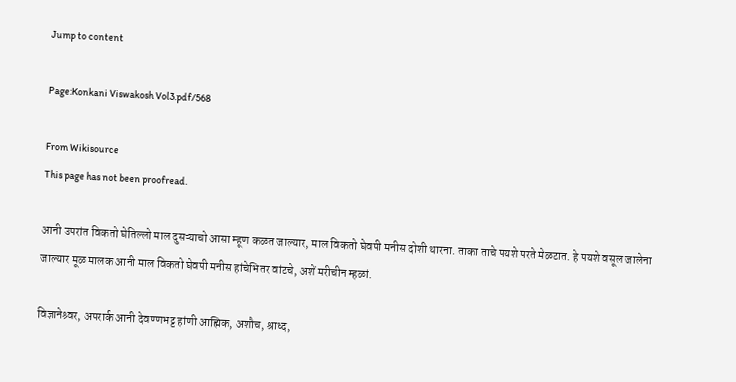Jump to content

Page:Konkani Viswakosh Vol3.pdf/568

From Wikisource
This page has not been proofread.

आनी उपरांत विकतो घेतिल्लो माल दुसऱ्याचो आसा म्हूण कळत जाल्यार, माल विकतो घेवपी मनीस दोशी थारना. ताका ताचे पयशे परते मेळटात. हे पयशे वसूल जालेना जाल्यार मूळ मालक आनी माल विकतो घेवपी मनीस हांचेभितर वांटचे, अशें मरीचीन म्हळां.

विज्ञानेश्र्वर, अपरार्क आनी देवण्णभट्ट हांणी आह्मिक, अशौच, श्राध्द,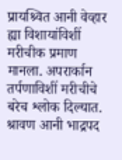प्रायश्र्वित आनी वेव्हार ह्या विशायांविशीं मरीचीक प्रमाण मानला. अपरार्कान तर्पणाविशीं मरीचीचे बरेच श्लोक दिल्यात. श्रावण आनी भाद्रपद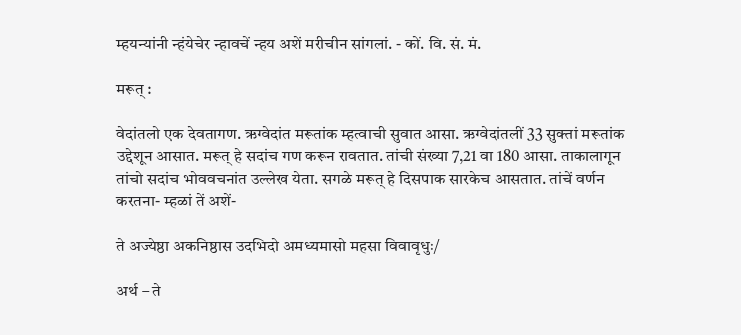म्हयन्यांनी न्हंयेचेर न्हावचें न्हय अशें मरीचीन सांगलां. - कों. वि. सं. मं.

मरूत् :

वेदांतलो एक देवतागण. ऋग्वेदांत मरूतांक म्हत्वाची सुवात आसा. ऋग्वेदांतलीं 33 सुक्तां मरूतांक उद्देशून आसात. मरूत् हे सदांच गण करून रावतात. तांची संख्या 7,21 वा 180 आसा. ताकालागून तांचो सदांच भोववचनांत उल्लेख येता. सगळे मरूत् हे दिसपाक सारकेच आसतात. तांचें वर्णन करतना- म्हळां तें अशें-

ते अज्येष्ठा अकनिष्ठास उदभिदो अमध्यमासो महसा विवावृधुः/

अर्थ – ते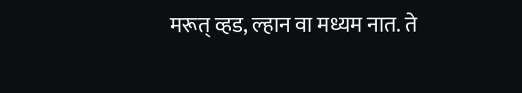मरूत् व्हड, ल्हान वा मध्यम नात. ते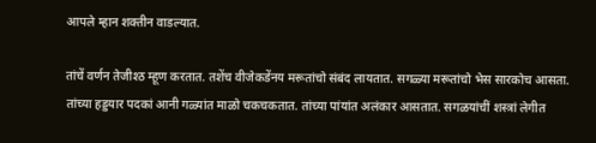आपले म्हान शक्तीन वाडल्यात.

तांचें वर्णन तेजीश्ठ म्हूण करतात. तशेंच वीजेकडेंनय मरूतांचो संबंद लायतात. सगळ्या मरूतांचो भेस सारकोच आसता. तांच्या हड्डयार पदकां आनी गळ्यांत माळो चकचकतात. तांच्या पांयांत अलंकार आसतात. सगळयांचीं शस्त्रां लेगीत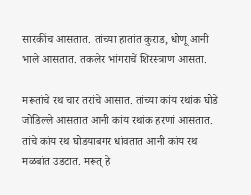सारकींच आसतात. तांच्या हातांत कुराड, धोणू आनी भाले आसतात. तकलेर भांगराचें शिरस्त्राण आसता.

मरूतांचे रथ चार तरांचे आसात. तांच्या कांय रथांक घोडे जोडिल्ले आसतात आनी कांय रथांक हरणां आसतात. तांचे कांय रथ घोडयाबगर धांवतात आनी कांय रथ मळबांत उडटात. मरूत् हे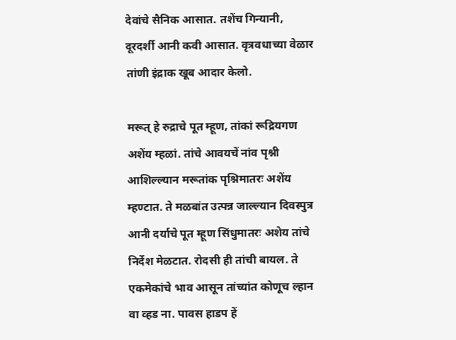देवांचे सैनिक आसात. तशेंच गिन्यानी, दूरदर्शी आनी कवी आसात. वृत्रवधाच्या वेळार तांणी इंद्राक खूब आदार केलो.

मरूत् हे रुद्राचे पूत म्हूण, तांकां रूद्रियगण अशेंय म्हळां. तांचे आवयचें नांव पृश्नी आशिल्ल्यान मरूतांक पृश्निमातरः अशेंय म्हण्टात. ते मळबांत उत्पन्न जाल्ल्यान दिवस्पुत्र आनी दर्याचे पूत म्हूण सिंधुमातरः अशेय तांचे निर्देश मेळटात. रोदसी ही तांची बायल. ते एकमेकांचे भाव आसून तांच्यांत कोणूच ल्हान वा व्हड ना. पावस हाडप हें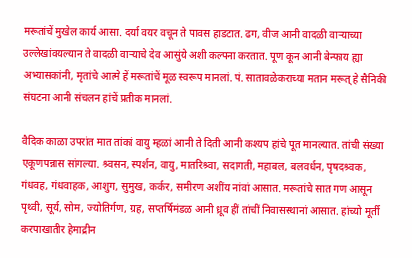मरूतांचें मुखेल कार्य आसा. दर्या वयर वचून ते पावस हाडटात. ढग, वीज आनी वादळी वाऱ्याच्या उल्लेखांवयल्यान ते वादळी वाऱ्याचे देव आसुंये अशी कल्पना करतात. पूण कून आनी बेन्फाय ह्या अभ्यासकांनी, मृतांचे आत्मे हें मरूतांचें मूळ स्वरूप मानलां. पं. सातावळेकराच्या मतान मरूत् हे सैनिकी संघटना आनी संचलन हांचें प्रतीक मानलां.

वैदिक काळा उपरांत मात तांकां वायु म्हळां आनी ते दिती आनी कश्यप हांचे पूत मानल्यात. तांची संख्या एकूणपन्नास सांगल्या. श्र्वसन, स्पर्शन, वायु, मातरिश्र्वा, सदागती, महाबल, बलवर्धन, पृषदश्र्वक, गंधवह, गंधवाहक, आशुग, सुमुख, कर्कर, समीरण अशींय नांवां आसात. मरूतांचे सात गण आसून पृथ्वी, सूर्य, सोम, ज्योतिर्गण, ग्रह, सप्तर्षिमंडळ आनी ध्रूव हीं तांचीं निवासस्थानां आसात. हांच्यो मूर्ती करपाखातीर हेमाद्रीन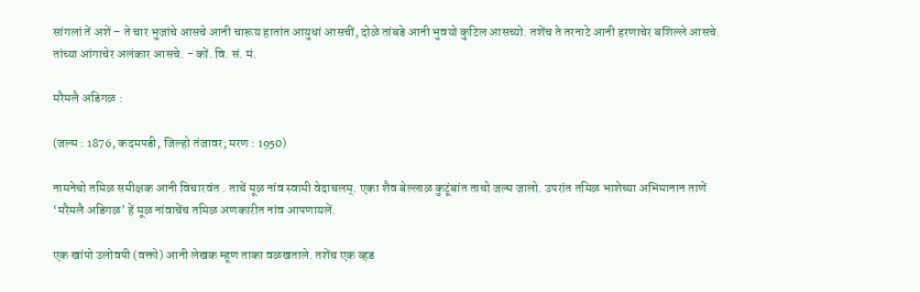सांगलां तें अशें – ते चार भुजांचे आसचे आनी चारूय हातांत आयुधां आसचीं, दोळे तांबडे आनी भुवयो कुटिल आसच्यो. तशेंच ते तरनाटे आनी हरणाचेर बशिल्ले आसचे. तांच्या आंगाचेर अलंकार आसचे. - कों. वि. सं. मं.

मरैमलै अडिगळ :

(जल्म : 1876, कदमपडी, जिल्हो तंजावर; मरण : 1950)

नामनेचो तमिळ समीक्षक आनी विचारवंत . ताचें मूळ नांव स्वामी वेदाचलम्. एका शैव बेल्लाळ कुटूंबांत ताचो जल्म जालो. उपरांत तमिळ भाशेच्या अभिमानान ताणें ‘मरैमलै अडिगळ’ हें मूळ नांवाचेंच तमिळ अणकारीत नांव आपणायलें.

एक खांपो उलोवपी (वक्तो) आनी लेखक म्हूण ताका वळखताले. तशेंच एक व्हड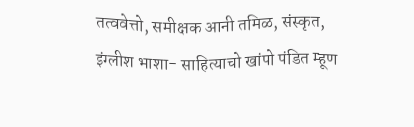तत्ववेत्तो, समीक्षक आनी तमिळ, संस्कृत, इंग्लीश भाशा- साहित्याचो खांपो पंडित म्हूण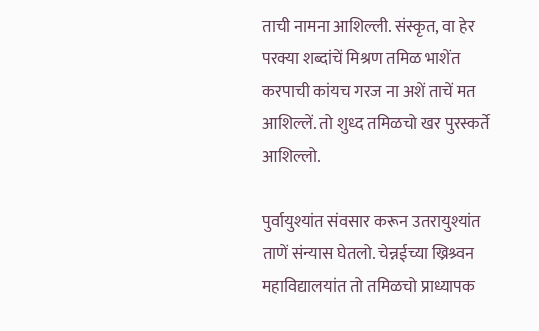ताची नामना आशिल्ली. संस्कृत, वा हेर परक्या शब्दांचें मिश्रण तमिळ भाशेंत करपाची कांयच गरज ना अशें ताचें मत आशिल्लें. तो शुध्द तमिळचो खर पुरस्कर्ते आशिल्लो.

पुर्वायुश्यांत संवसार करून उतरायुश्यांत ताणें संन्यास घेतलो. चेन्नईच्या ख्रिश्र्वन महाविद्यालयांत तो तमिळचो प्राध्यापक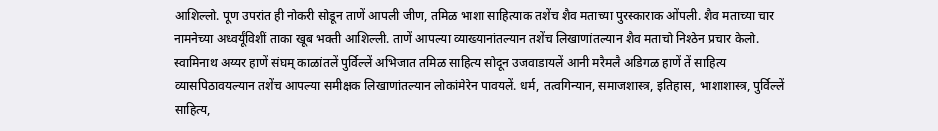आशिल्लो. पूण उपरांत ही नोकरी सोडून ताणें आपली जीण, तमिळ भाशा साहित्याक तशेंच शैव मताच्या पुरस्काराक ओंपली. शैव मताच्या चार नामनेच्या अध्वर्यूंविशीं ताका खूब भक्ती आशिल्ली. ताणें आपल्या व्याख्यानांतल्यान तशेंच लिखाणांतल्यान शैव मताचो निश्ठेन प्रचार केलो. स्वामिनाथ अय्यर हाणें संघम् काळांतलें पुर्विल्लें अभिजात तमिळ साहित्य सोदून उजवाडायलें आनी मरैमलै अडिगळ हाणें तें साहित्य व्यासपिठावयल्यान तशेंच आपल्या समीक्षक लिखाणांतल्यान लोकांमेरेन पावयलें. धर्म, तत्वगिन्यान, समाजशास्त्र, इतिहास, भाशाशास्त्र, पुर्विल्लें साहित्य,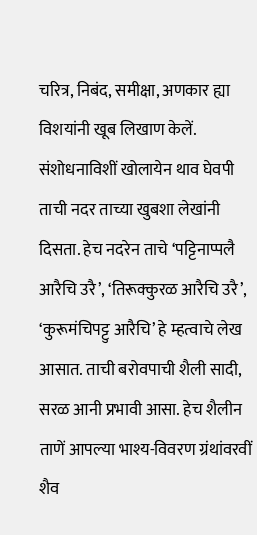चरित्र, निबंद, समीक्षा, अणकार ह्या विशयांनी खूब लिखाण केलें. संशोधनाविशीं खोलायेन थाव घेवपी ताची नदर ताच्या खुबशा लेखांनी दिसता. हेच नदरेन ताचे ‘पट्टिनाप्पलै आरैचि उरै’, ‘तिरूक्कुरळ आरैचि उरै’, ‘कुरूमंचिपट्टु आरैचि’ हे म्हत्वाचे लेख आसात. ताची बरोवपाची शैली सादी, सरळ आनी प्रभावी आसा. हेच शैलीन ताणें आपल्या भाश्य-विवरण ग्रंथांवरवीं शैव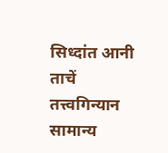सिध्दांत आनी ताचें तत्त्वगिन्यान सामान्य